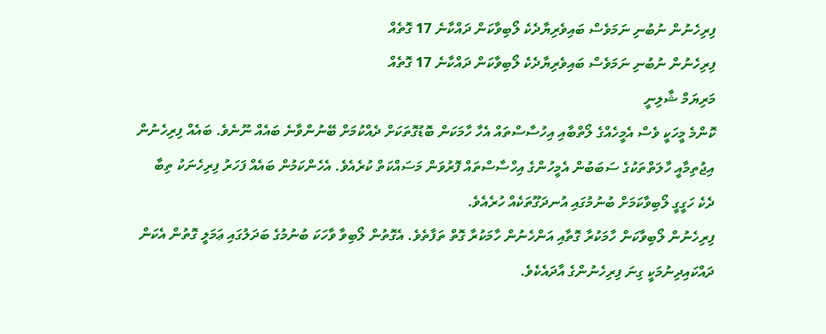ފިރިހެނުން ނުބުނި ނަމަވެސް ބައިވެރިޔާދެކެ ލޯބިވާކަން ދައްކާނެ 17 ގޮތެއް
ފިރިހެނުން ނުބުނި ނަމަވެސް ބައިވެރިޔާދެކެ ލޯބިވާކަން ދައްކާނެ 17 ގޮތެއް
މަރިޔަމް ޝާލިނީ
ކޮންމެ މީހަކީ ވެސް އެމީހެއްގެ ލޯތްބާއި އިހުސާސްތައް އެހާ ހާމަކަން ބޮޑުގޮތަކަށް ދެއްކުމަށް ބޭނުންވާނެ ބައެއް ނޫނެވެ. ބައެއް ފިރިހެނުން އިޖުތިމާއީ ހާލަތްތަކުގެ ސަބަބުން އެމީހުންގެ އިހްސާސްތައް ފޮރުވަން މަސައްކަތް ކުރެއެވެ. އެހެންކަމުން ބައެއް ފަހަރު ފިރިހެނަކު ތިބާ ދެކެ ހަގީގީ ލޯބިވާކަމަށް ބުނުމުގައި އުނދަގޫތަކެއް ހުރެއެވެ.
ފިރިހެނުން ލޯބިވާކަން ހާމަކުރާ ގޮތާއި އަންހެނުން ހާމަކުރާ ގޮތް ތަފާތެވެ. އެގޮތުން ލޯބިވާ ވާހަކަ ބުނުމުގެ ބަދަލުގައި ޢަމަލީ ގޮތުން އެކަން ދައްކައިދިނުމަކީ ގިނަ ފިރިހެނުންގެ އާދައެކެވެ.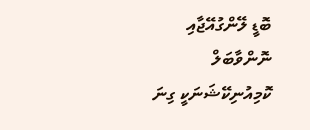ބޮޑީ ލޭންގުއޭޖާއި ނޮންވާބަލް ކޮމިއުނިކޭޝަނަކީ ގިނަ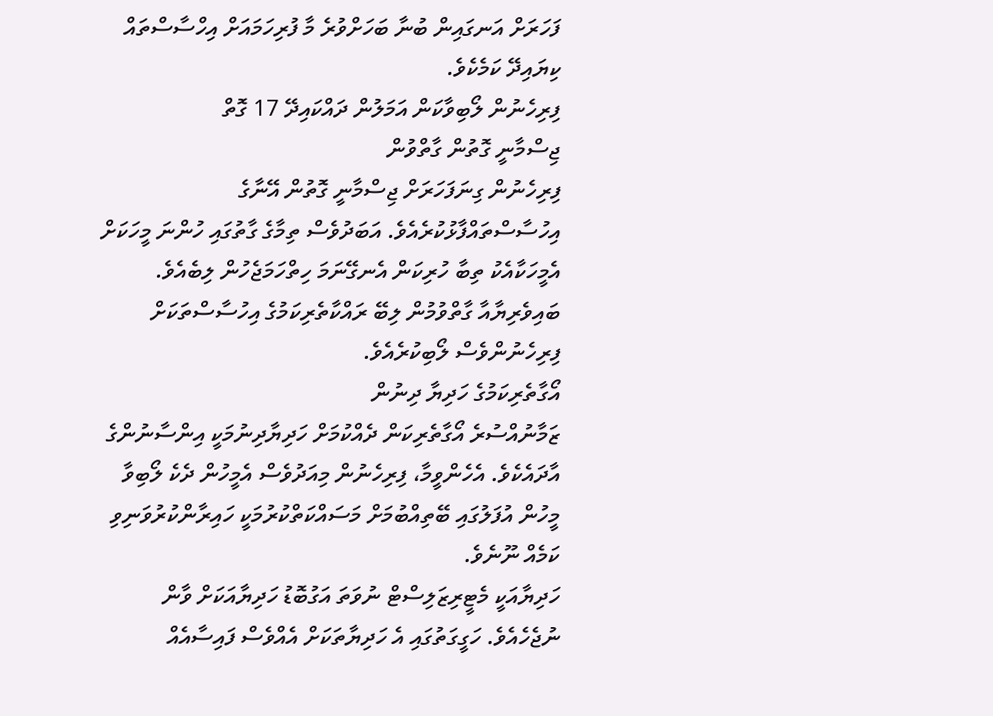ފަހަރަށް އަނގައިން ބުނާ ބަހަށްވުރެ މާ ފުރިހަމައަށް އިހްސާސްތައް ކިޔައިދޭ ކަމެކެވެ.
ފިރިހެނުން ލޯބިވާކަން އަމަލުން ދައްކައިދޭ 17 ގޮތް
ޖިސްމާނީ ގޮތުން ގާތްވުން
ފިރިހެނުން ގިނަފަހަރަށް ޖިސްމާނީ ގޮތުން އޭނާގެ އިހުސާސްތައްފާޅުކުރެއެވެ. އަބަދުވެސް ތިމާގެ ގާތުގައި ހުންނަ މީހަކަށް އެމީހަކާއެކު ތިބާ ހުރިކަން އެނގޭނަމަ ހިތްހަމަޖެހުން ލިބެއެވެ. ބައިވެރިޔާއާ ގާތްވުމުން ލިބޭ ރައްކާތެރިކަމުގެ އިހުސާސްތަކަށް ފިރިހެނުންވެސް ލޯބިކުރެއެވެ.
އޯގާތެރިކަމުގެ ހަދިޔާ ދިނުން
ޒަމާނުއްސުރެ އޯގާތެރިކަން ދެއްކުމަށް ހަދިޔާދިނުމަކީ އިންސާނުންގެ އާދައެކެވެ. އެހެންވީމާ، ފިރިހެނުން މިއަދުވެސް އެމީހުން ދެކެ ލޯބިވާ މީހުން އުފަލުގައި ބޭތިއްބުމަށް މަސައްކަތްކުރުމަކީ ހައިރާންކުރުވަނިވި ކަމެއް ނޫނެވެ.
ހަދިޔާއަކީ މެޓީރިޒަލިސްޓް ނުވަތަ އަގުބޮޑު ހަދިޔާއަކަށް ވާން ނުޖެހެއެވެ. ހަގީގަތުގައި އެ ހަދިޔާތަކަށް އެއްވެސް ފައިސާއެއް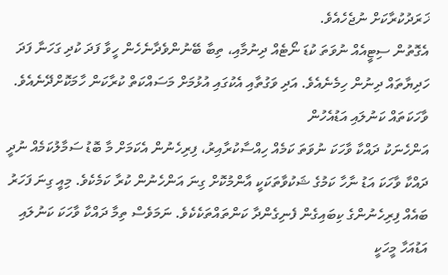ޚަރަދުކުރާކަށް ނުޖެހެއެވެ.
އެގޮތުން ސިޓީއެއް ނުވަތަ ކުޑަ ނޯޓެއް ދިނުމާއި، ތިބާ ބޭނުންވެދާނެހެން ހީވާ ފަދަ ކުދި ގަހަނާ ފަދަ ހަދިޔާތައް ދިނުން ހިމެނެއެވެ. އަދި ވަގުތާއި އެކުގައި އުޅުމަށް މަސައްކަތް ކުރާކަން ހާމަކޮށްދޭނެއެވެ.
ވާހަކަތައް ކަނުލައި އަޑުއެހުން
އަންހެނަކު ދައްކާ ވާހަކަ ނުވަތަ ކަމެއް ހިއްސާކުރާއިރު، ފިރިހެނުން އެކަމަށް މާ ބޮޑު ސަމާލުކަމެއް ނުދީ ދައްކާ ވާހަކަ އަޑު ނާހާ ކަމުގެ ޝަކުވާތަކަކީ އާންމުކޮށް ގިނަ އަންހެނުން ކުރާ ކަމެކެވެ. މިއީ ގިނަ ފަހަރު ބައެއް ފިރިހެނުންގެ ކިބައިގެން ފެނިގެންދާ ކަންތައްތަކެކެވެ. ނަމަވެސް ތިމާ ދައްކާ ވާހަކަ ކަނުލައި އަޑުއަހާ މީހަކީ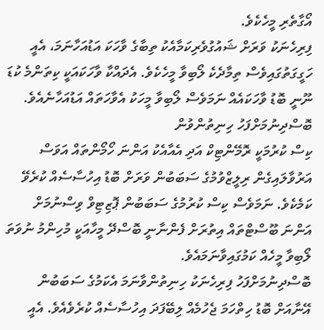އޯގާތެރި މީހެކެވެ.
ފިރިހެނަކު ވަރަށް ޝައުގުވެރިކަމާއެކު ތިބާގެ ވާހަކަ އަޑުއަހާނަމަ، އެއީ ހަގީގަތުގައިވެސް ތިމާދެކެ ލޯބިވާ މީހެކެވެ. އެދައްކާ ވާހަކައަކީ ކިތަންމެ ކުޑަ ނޫނީ ބޮޑު ވާހަކައެއް ނަމަވެސް ލޯބިވާ މީހަކު އެވާހަތައް އަޑުއަހާނެއެވެ.
ބޮސްދިނުމަށްފަހު ހިނިތުންވުން
ކިސް ކުރުމަކީ ރޮމޭންޓިކް އަދި އެއާއެކު އަންނަ ހޯމޯންތައް އަވަސް އަރުވާލައިގެން ރިލީޒްވުމުގެ ސަބަބުން ވަރަށް ބޮޑު އިހުސާސެއް ކުރެވޭ ކަމެކެވެ. ނަމަވެސް ކިސް ކުރުމުގެ ސަބަބުން ޕޮޒިޓިވް ވިސްނުމަށް އަންނަ ބޫސްޓްތައް އިތުރަށް ފެންނާނީ ބޮސްދޭ މީހާއަކީ މުހިންމު ނުވަތަ ލޯބިވާ މީހެއް ކަމުގައިވާނަމައެވެ.
ބޮސްދިނުމަށްފަހު ފިރިހެނަކު ހިނިތުންވާނަމަ އެކަމުގެ ސަބަބުން އޭނާއަށް ބޮޑު ހިތްހަމަ ޖެހުމެއް ލިބޭފަދަ އިހުސާސެއް ކުރެވެއެވެ. އެއީ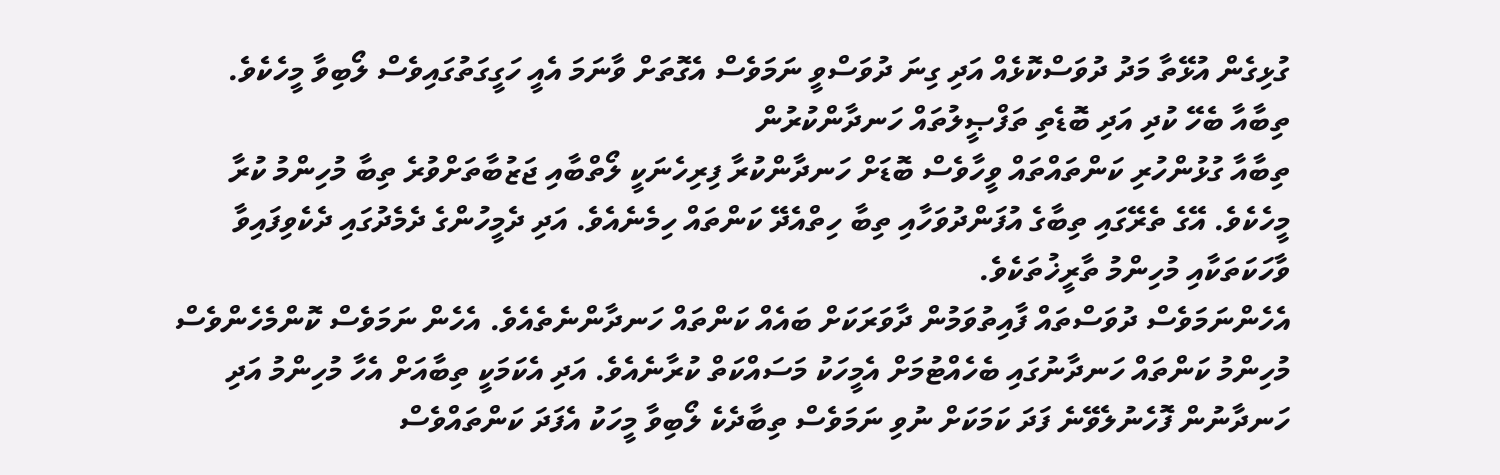ގުޅިގެން އުޅޭތާ މަދު ދުވަސްކޮޅެއް އަދި ގިނަ ދުވަސްވީ ނަމަވެސް އެގޮތަށް ވާނަމަ އެއީ ހަގީގަތުގައިވެސް ލޯބިވާ މީހެކެވެ.
ތިބާއާ ބެހޭ ކުދި އަދި ބޮޑެތި ތަފްޞީލުތައް ހަނދާންކުރުން
ތިބާއާ ގުޅުންހުރި ކަންތައްތައް ވީހާވެސް ބޮޑަށް ހަނދާންކުރާ ފިރިހެނަކީ ލޯތްބާއި ޖަޒުބާތަށްވުރެ ތިބާ މުހިންމު ކުރާ މީހެކެވެ. އޭގެ ތެރޭގައި ތިބާގެ އުފަންދުވަހާއި ތިބާ ހިތްއެދޭ ކަންތައް ހިމެނެއެވެ. އަދި ދެމީހުންގެ ދެމެދުގައި ދެކެވިފައިވާ ވާހަކަތަކާއި މުހިންމު ތާރީޚުތަކެވެ.
އެހެންނަމަވެސް ދުވަސްތައް ފާއިތުވަމުން ދާވަރަކަށް ބައެއް ކަންތައް ހަނދާންނެތެއެވެ. އެހެން ނަމަވެސް ކޮންމެހެންވެސް މުހިންމު ކަންތައް ހަނދާނުގައި ބެހެއްޓުމަށް އެމީހަކު މަސައްކަތް ކުރާނެއެވެ. އަދި އެކަމަކީ ތިބާއަށް އެހާ މުހިންމު އަދި ހަނދާނުން ފޮހެނުލެވޭނެ ފަދަ ކަމަކަށް ނުވި ނަމަވެސް ތިބާދެކެ ލޯބިވާ މީހަކު އެފަދަ ކަންތައްވެސް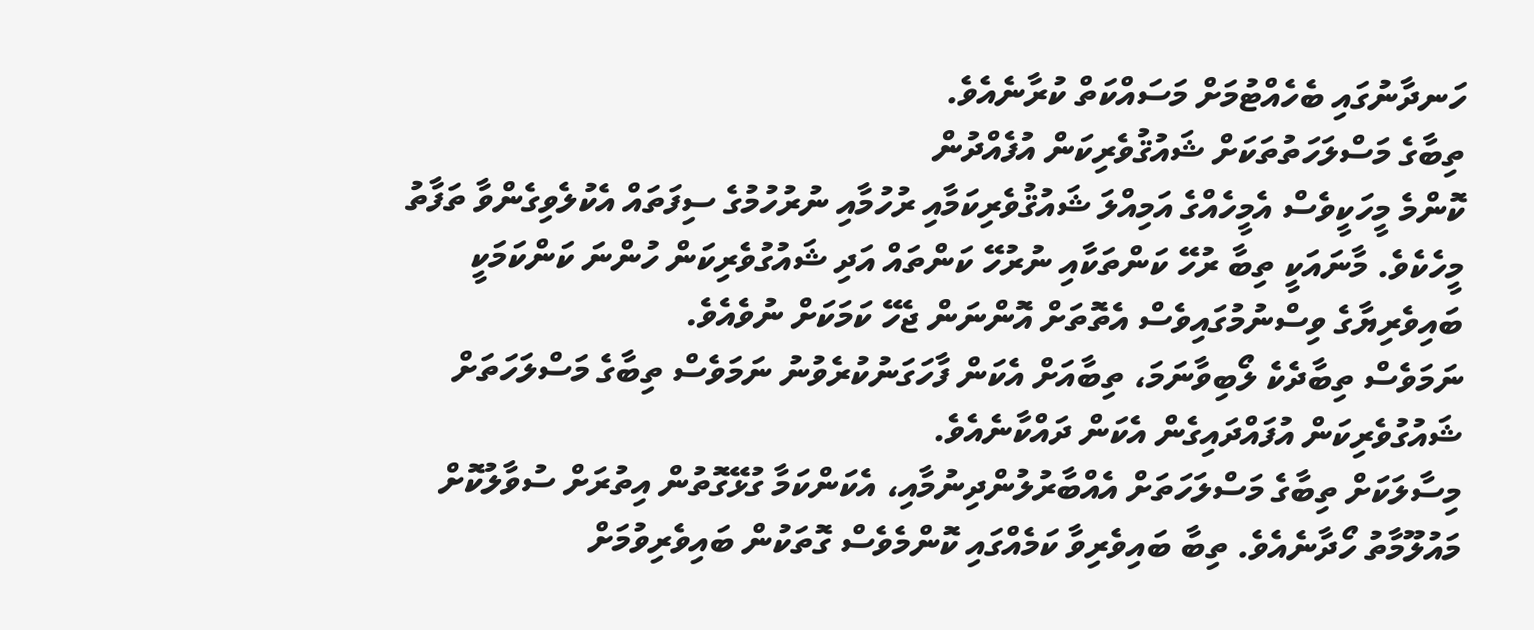ހަނދާނުގައި ބެހެއްޓުމަށް މަސައްކަތް ކުރާނެއެވެ.
ތިބާގެ މަސްލަހަތުތަކަށް ޝައުޤުވެރިކަން އުފެއްދުން
ކޮންމެ މީހަކީވެސް އެމީހެއްގެ އަމިއްލަ ޝައުޤުވެރިކަމާއި ރުހުމާއި ނުރުހުމުގެ ސިފަތައް އެކުލެވިގެންވާ ތަފާތު މީހެކެވެ. މާނައަކީ ތިބާ ރުހޭ ކަންތަކާއި ނުރުހޭ ކަންތައް އަދި ޝައުގުވެރިކަން ހުންނަ ކަންކަމަކީ ބައިވެރިޔާގެ ވިސްނުމުގައިވެސް އެތޮތަށް އޮންނަން ޖެހޭ ކަމަކަށް ނުވެއެވެ.
ނަމަވެސް ތިބާދެކެ ލޯބިވާނަމަ، ތިބާއަށް އެކަން ފާހަގަނުކުރެވުނު ނަމަވެސް ތިބާގެ މަސްލަހަތަށް ޝައުގުވެރިކަން އުފައްދައިގެން އެކަން ދައްކާނެއެވެ.
މިސާލަކަށް ތިބާގެ މަސްލަހަތަށް އެއްބާރުލުންދިނުމާއި، އެކަންކަމާ ގުޅޭގޮތުން އިތުރަށް ސުވާލުކޮށް މައުލޫމާތު ހޯދާނެއެވެ. ތިބާ ބައިވެރިވާ ކަމެއްގައި ކޮންމެވެސް ގޮތަކުން ބައިވެރިވުމަށް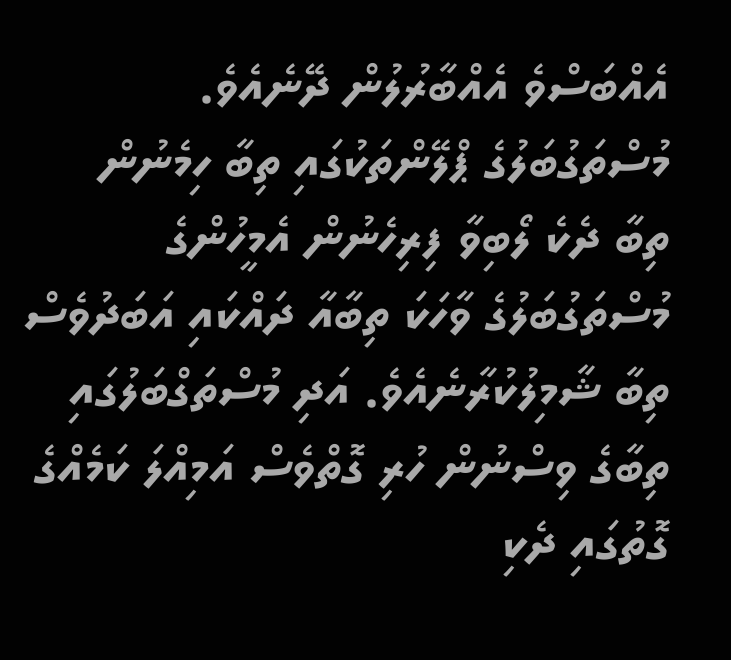އެއްބަސްވެ އެއްބާރުލުން ދޭނެއެވެ.
މުސްތަގުބަލުގެ ޕްލޭންތަކުގައި ތިބާ ހިމެނުން
ތިބާ ދެކެ ލޯބިވާ ފިރިހެނުން އެމީހުންގެ މުސްތަގުބަލުގެ ވާހަކަ ތިބާއާ ދައްކައި އަބަދުވެސް ތިބާ ޝާމިލުކުރާނެއެވެ. އަދި މުސްތަގްބަލުގައި ތިބާގެ ވިސްނުން ހުރި ގޮތްވެސް އަމިއްލަ ކަމެއްގެ ގޮތުގައި ދެކި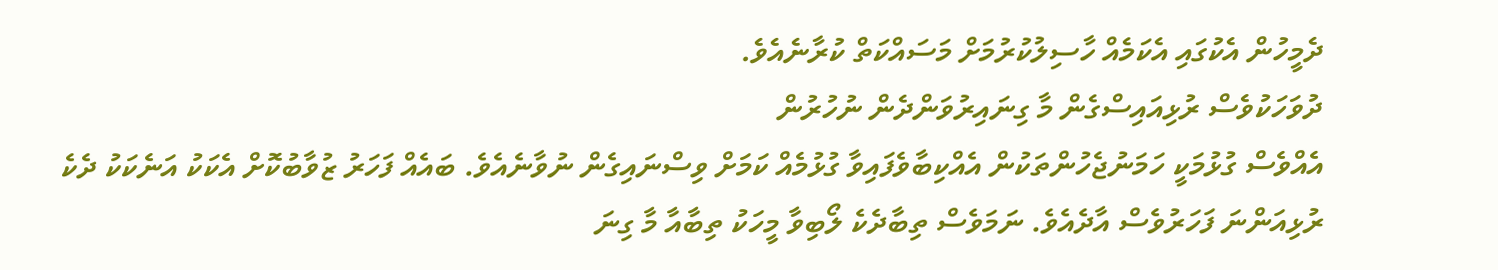ދެމީހުން އެކުގައި އެކަމެއް ހާސިލުކުރުމަށް މަސައްކަތް ކުރާނެއެވެ.
ދުވަހަކުވެސް ރުޅިއައިސްގެން މާ ގިނައިރުވަންދެން ނުހުރުން
އެއްވެސް ގުޅުމަކީ ހަމަނުޖެހުންތަކުން އެއްކިބާވެފައިވާ ގުޅުމެއް ކަމަށް ވިސްނައިގެން ނުވާނެއެވެ. ބައެއް ފަހަރު ޒުވާބުކޮށް އެކަކު އަނެކަކު ދެކެ ރުޅިއަންނަ ފަހަރުވެސް އާދެއެވެ. ނަމަވެސް ތިބާދެކެ ލޯބިވާ މީހަކު ތިބާއާ މާ ގިނަ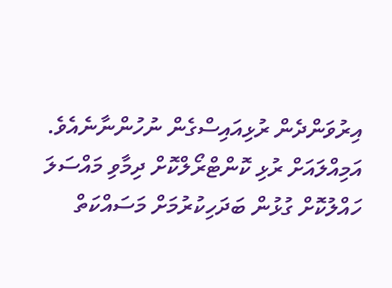އިރުވަންދެން ރުޅިއައިސްގެން ނުހުންނާނެއެވެ. އަމިއްލައަށް ރުޅި ކޮންޓްރޯލްކޮށް ދިމާވި މައްސަލަ ހައްލުކޮށް ގުޅުން ބަދަހިކުރުމަށް މަސައްކަތް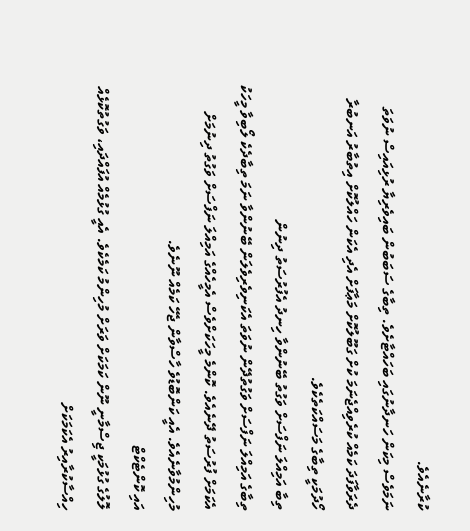ކުރާނެއެވެ.
ނަމަވެސް މިކަން ހަނދާނުގައި ބަހައްޓާށެވެ. ތިބާގެ ސަބަބުން ބައިވެރިޔާ ރުޅިއައިސް ނުވަތަ ދެރަވާފަދަ ކަމެއް ކުރެވިއްޖެނަމަ ކުށް ގަބޫލުކޮށް މަޢާފަށް އެދި އެކަން ހައްލުކޮށް އިތުބާރު އަނބުރާ ހޯދުމަކީ ތިބާގެ މަސައްކަތެކެވެ.
ތިބާ އަމިއްލަ ނަފްސަށް ވަގުތު ބޭނުންވާ ހިނދު އެފުރުސަތު ދިނުން
ތިބާގެ އަމިއްލަ ނަފްސަށް ވަގުތުދޭން ނުވަތަ އެކަނިވެރިވެލަން ބޭނުންވާ ނަމަ ތިބާދެކެ ލޯބިވާ މީހަކު އެކަމަށް ފުރުސަތު ދޭނެއެވެ. ކޮންމެ މީހަކަށްވެސް އެމީހެއްގެ އަމިއްލަ ނަފްސަށް ވަގުތު ދިނުމަށް މުހިންމުވާނެއެވެ. އެއީ ކަންބޮޑުވެ ހާސްވާން ޖެހޭ ކަމެއް ނޫނެވެ.
އައި ކޮންޓެކްޓް
ލޮލުގެ ގުޅުމަކީ ޖިސްމާނީ ނޫން ކަމަކަށް ވަރަށް މުހިންމު ކަމެކެވެ. އެއީ ގުޅުމެއް އުފައްދައި، ވަގުތުކޮޅެއް ހިއްސާކުރާއިރު އެކަމަކަށް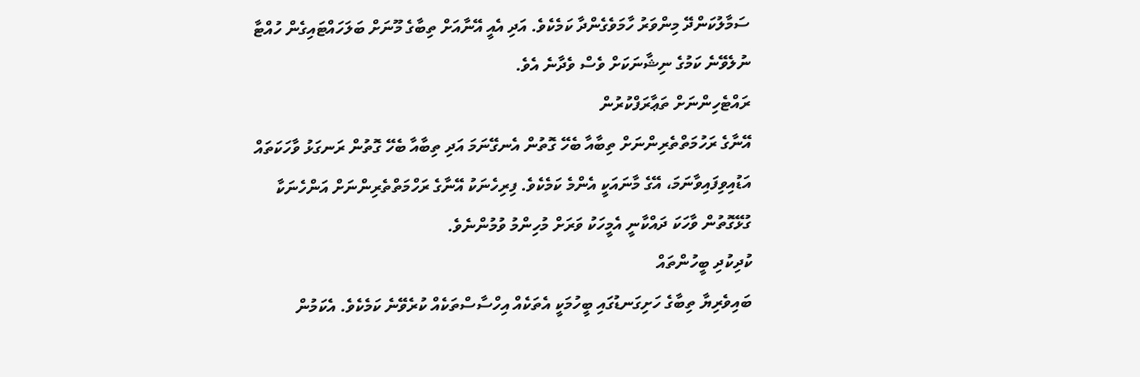ސަމާލުކަންދޭ މިންވަރު ހާމަވެގެންދާ ކަމެކެވެ. އަދި އެއީ އޭނާއަށް ތިބާގެ މޫނަށް ބަލަހައްޓައިގެން ހުއްޓާ ނުލެވޭނެ ކަމުގެ ނިޝާނަކަށް ވެސް ވެދާނެ އެވެ.
ރައްޓެހިންނަށް ތަޢާރަފްކުރުން
އޭނާގެ ރަހުމަތްތެރިންނަށް ތިބާއާ ބެހޭ ގޮތުން އެނގޭނަމަ އަދި ތިބާއާ ބެހޭ ގޮތުން ރަނގަޅު ވާހަކަތައް އަޑުއިވިފައިވާނަމަ، އޭގެ މާނައަކީ އެންމެ ކަމެކެވެ. ފިރިހެނަކު އޭނާގެ ރަހްމަތްތެރިންނަށް އަންހެނަކާ ގުޅޭގޮތުން ވާހަކަ ދައްކާނީ އެމީހަކު ވަރަށް މުހިންމު ވުމުންނެވެ.
ކުދިކުދި ބީހުންތައް
ބައިވެރިޔާ ތިބާގެ ހަށިގަނޑުގައި ބީހުމަކީ އެތަކެއް އިހްސާސްތަކެއް ކުރެވޭނެ ކަމެކެވެ. އެކަމުން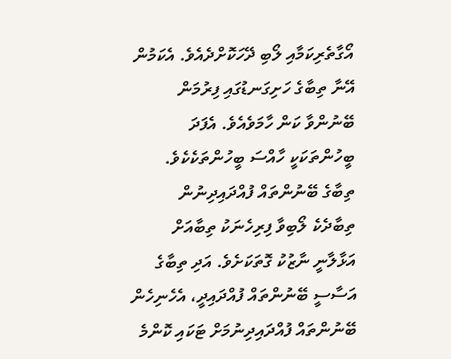އޯގާތެރިކަމާއި ލޯބި ދޭހަކޮށްދެއެވެ. އެކަމުން އޭނާ ތިބާގެ ހަށިގަނޑުގައި ފިރުމަން ބޭނުންވާ ކަން ހާމަވެއެވެ. އެފަދަ ބީހުންތަކަކީ ހާއްސަ ބީހުންތަކެކެވެ.
ތިބާގެ ބޭނުންތައް ފުއްދައިދިނުން
ތިބާދެކެ ލޯބިވާ ފިރިހެނަކު ތިބާއަށް އަޅާލާނީ ނާޒުކު ގޮތަކަށެވެ. އަދި ތިބާގެ އަސާސީ ބޭނުންތައް ފުއްދައިދީ، އެހެނިހެން ބޭނުންތައް ފުއްދައިދިނުމަށް ޓަކައި ކޮންމެ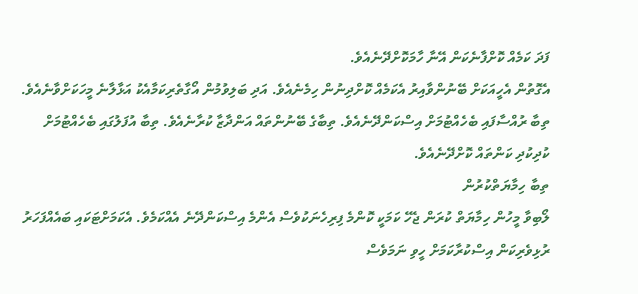ފަދަ ކަމެއް ކޮށްފާނެކަން އޭނާ ހާމަކޮށްދޭނެއެވެ.
އެގޮތުން އެހީއަކަށް ބޭނުންވާއިރު އެކަމެއް ކޮށްދިނުން ހިމެނެއެވެ. އަދި ބަލިވުމުން އޯގާތެރިކަމާއެކު އަޅާލާނެ މީހަކަށްވާނެއެވެ. ތިބާ ރުއްސާފައި ބެހެއްޓުމަށް އިސްކަންދޭނެއެވެ. ތިބާގެ ބޭނުންތައް އަންދާޒާ ކުރާނެއެވެ. ތިބާ އުފަލުގައި ބެހެއްޓުމަށް ކުދިކުދި ކަންތައް ކޮށްދޭނެއެވެ.
ތިބާ ހިމާޔަތްކުރުން
ލޯބިވާ މީހުން ހިމާޔަތް ކުރަން ޖެހޭ ކަމަކީ ކޮންމެ ފިރިހެނަކުވެސް އެންމެ އިސްކަންދޭނެ އެއްކަމެވެ. އެކަމަށްޓަކައި ބައެއްފަހަރު ރުޅިވެރިކަން އިސްކުރާކަމަށް ހީވި ނަމަވެސް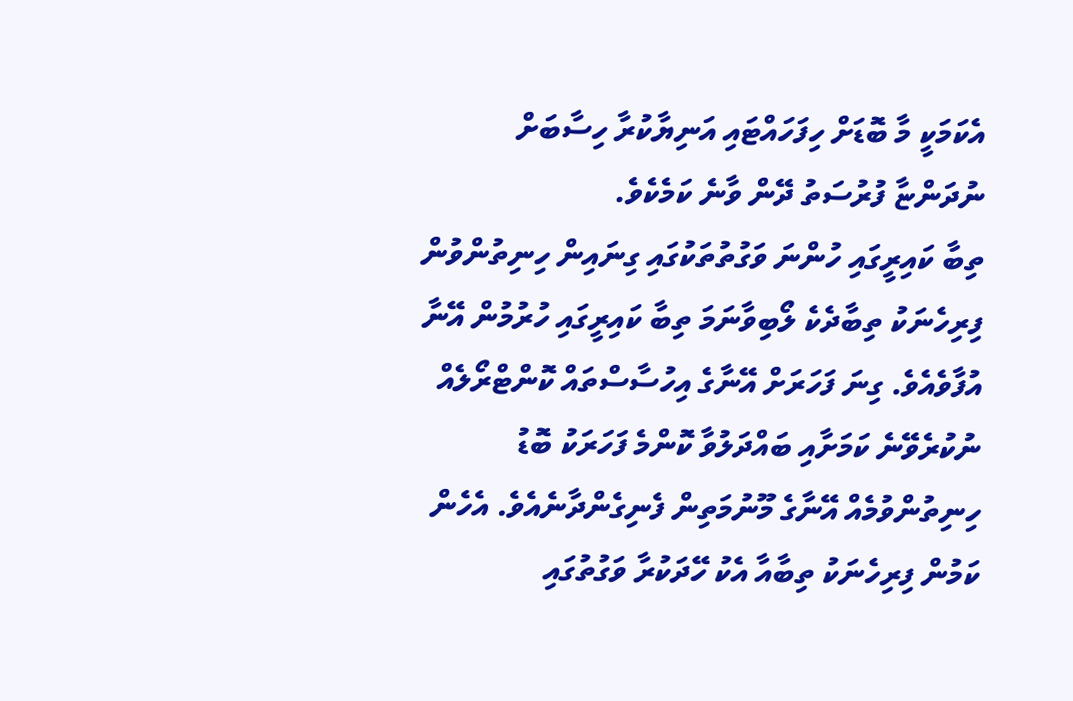އެކަމަކީ މާ ބޮޑަށް ހިފަހައްޓައި އަނިޔާކުރާ ހިސާބަށް ނުދަންޏާ ފުރުސަތު ދޭން ވާނެ ކަމެކެވެ.
ތިބާ ކައިރީގައި ހުންނަ ވަގުތުތަކުގައި ގިނައިން ހިނިތުންވުން
ފިރިހެނަކު ތިބާދެކެ ލޯބިވާނަމަ ތިބާ ކައިރީގައި ހުރުމުން އޭނާ އުފާވެއެވެ. ގިނަ ފަހަރަށް އޭނާގެ އިހުސާސްތައް ކޮންޓްރޯލެއް ނުކުރެވޭނެ ކަމަށާއި ބައްދަލުވާ ކޮންމެ ފަހަރަކު ބޮޑު ހިނިތުންވުމެއް އޭނާގެ މޫނުމަތިން ފެނިގެންދާނެއެވެ. އެހެން ކަމުން ފިރިހެނަކު ތިބާއާ އެކު ހޭދަކުރާ ވަގުތުގައި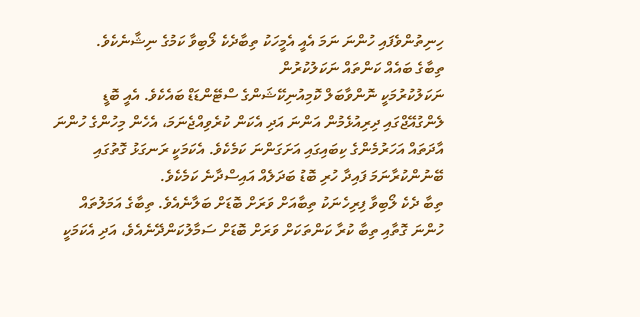ހިނިތުންވެފައި ހުންނަ ނަމަ އެއީ އެމީހަކު ތިބާދެކެ ލޯބިވާ ކަމުގެ ނިޝާނެކެވެ.
ތިބާގެ ބައެއް ކަންތައް ނަކަލުކުރުން
ނަކަލުކުރުމަކީ ނޮންވާބަލް ކޮމިއުނިކޭޝަންގެ ސްޓޭންޑަޑް ބައެކެވެ. އެއީ ބޮޑީ ލެންގުއޭޖްގައި ދިރިއުޅެމުން އަންނަ އަދި އެކަން ކުރެވިއްޖެނަމަ، އެހެން މިހުންގެ ހުންނަ އާދަތައް އަހަރުމެންގެ ކިބައިގައި އަށަގަންނަ ކަމެކެވެ. އެކަމަކީ ރަނގަޅު ގޮތުގައި ބޭނުންކުރާނަމަ ފައިދާ ހުރި ބޮޑު ބަދަލެއް އައިސްދާނެ ކަމެކެވެ.
ތިބާ ދެކެ ލޯބިވާ ފިރިހެނަކު ތިބާއަށް ވަރަށް ބޮޑަށް ބަލާނެއެވެ. ތިބާގެ އަމަލުތައް ހުންނަ ގޮތާއި ތިބާ ކުރާ ކަންތަކަށް ވަރަށް ބޮޑަށް ސަމާލުކަންދޭނެއެވެ، އަދި އެކަމަކީ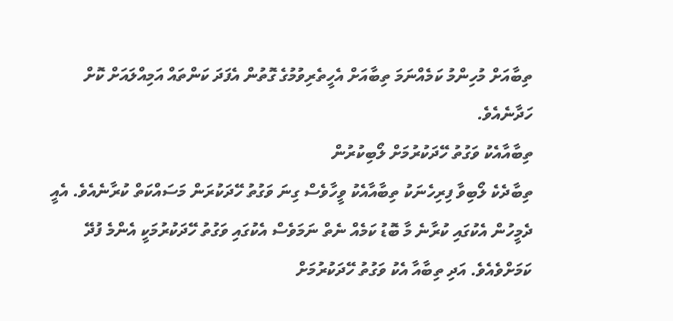ތިބާއަށް މުހިންމު ކަމެއްނަމަ ތިބާއަށް އެހީތެރިވުމުގެ ގޮތުން އެފަދަ ކަންތައް އަމިއްލައަށް ކޮށް ހަދާނެއެވެ.
ތިބާއާއެކު ވަގުތު ހޭދަކުރުމަށް ލޯބިކުރުން
ތިބާދެކެ ލޯބިވާ ފިރިހެނަކު ތިބާއާއެކު ވީހާވެސް ގިނަ ވަގުތު ހޭދަކުރަން މަސައްކަތް ކުރާނެއެވެ. އެއީ ދެމީހުން އެކުގައި ކުރާނެ މާ ބޮޑު ކަމެއް ނެތް ނަމަވެސް އެކުގައި ވަގުތު ހޭދަކުރުމަކީ އެންމެ ފުދޭ ކަމަށްވެއެވެ. އަދި ތިބާއާ އެކު ވަގުތު ހޭދަކުރުމަށް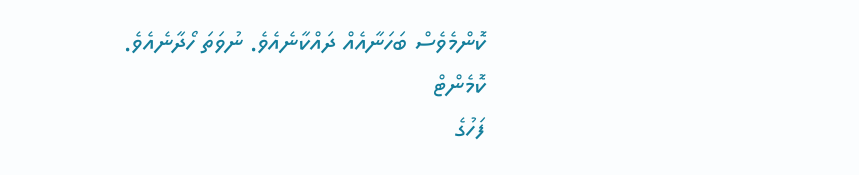ކޮންމެވެސް ބަހަނާއެއް ދައްކާނެއެވެ. ނުވަތަ ހޯދާނެއެވެ.
ކޮމެންޓް
ފަހުގެ